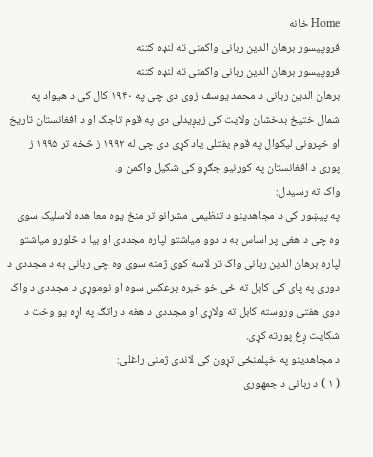Home خانه
فروپیسور برهان الدین ربانی واکمنی ته لنډه کتنه
فروپیسور برهان الدین ربانی واکمنی ته لنډه کتنه
برهان الدین ربانی د محمد یوسف زوی دی چی په ۱۹۴۰ کال کی د هیواد په شمال ختیځ بدخشان ولایت کی زیږیدلی دی په قوم تاجک او د افغانستان تاریخ او خپرونی لیکوال په قوم یفتلی یاد کړی دی چی له ۱۹۹۲ ز څخه تر ۱۹۹۵ ز پوری د افغانستان په کورنیو جګړو کی شکیل واکمن و.
واک ته رسیدل:
په پيښور کی د مجاهدینو د تنظیمی مشرانو تر منځ یوه معا هده لاسلیک سوی وه چی د هغی پر اساس به د دوو میاشتو لپاره مجددی او بیا د څلورو میاشتو لپاره برهان الدین ربانی واک تر لاسه کوی ژمنه سوی وه چی ربانی به د مجددی د دوری په پای کی کابل ته ځی خو خبره برعکس سوه او نوموړی د مجددی د واک دوی هفتی وروسته کابل ته ولاړی او مجددی د هغه د راتګ په اړه یو وخت د شکایت ږغ پورته کړی.
د مجاهدینو په خپلمنځی تړون کی لاندی ژمنی راغلی:
( ۱ ) د ربانی د جمهوری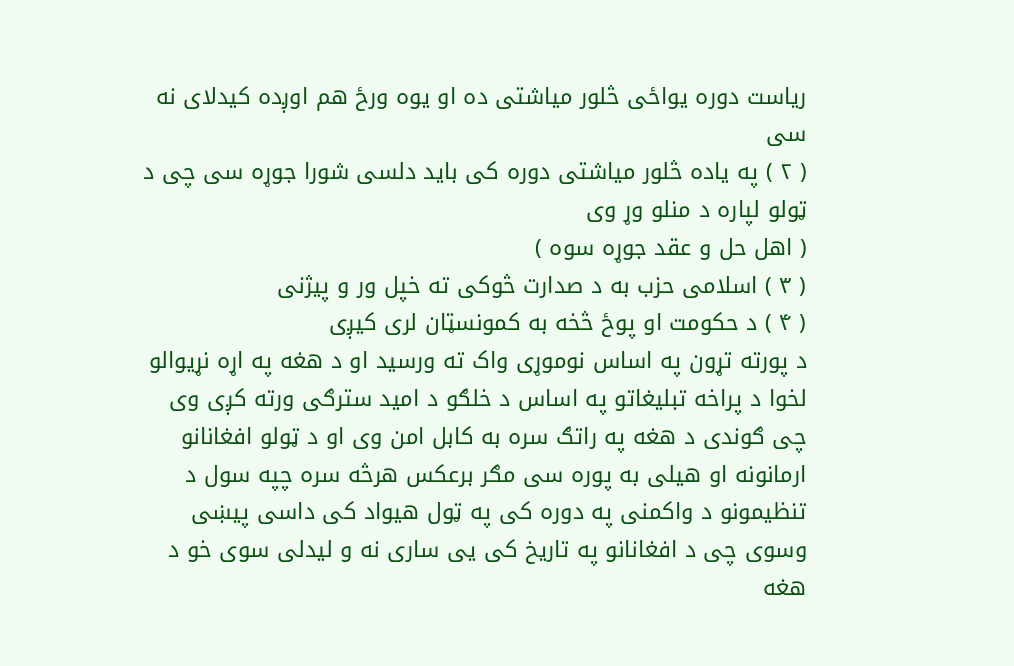ریاست دوره یواځی څلور میاشتی ده او یوه ورځ هم اوږده کیدلای نه سی
( ۲ ) په یاده څلور میاشتی دوره کی باید دلسی شورا جوړه سی چی د ټولو لپاره د منلو وړ وی
( اهل حل و عقد جوړه سوه )
( ۳ ) اسلامی حزب به د صدارت څوکی ته خپل ور و پیژنی
( ۴ ) د حکومت او پوځ څخه به کمونسټان لری کیږی
د پورته تړون په اساس نوموړی واک ته ورسید او د هغه په اړه نړیوالو لخوا د پراخه تبلیغاتو په اساس د خلګو د امید سترګی ورته کږی وی چی ګوندی د هغه په راتګ سره به کابل امن وی او د ټولو افغانانو ارمانونه او هیلی به پوره سی مګر برعکس هرڅه سره چپه سول د تنظیمونو د واکمنی په دوره کی په ټول هیواد کی داسی پیښی وسوی چی د افغانانو په تاریخ کی یی ساری نه و لیدلی سوی خو د هغه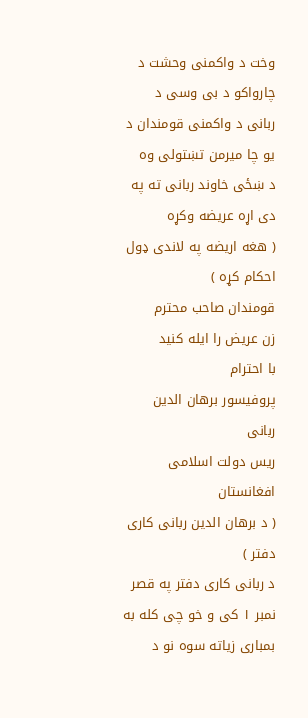وخت د واکمنی وحشت د چارواکو د بی وسی د ربانی د واکمنی قومندان د یو چا میرمن تښتولی وه
د ښځی خاوند ربانی ته په دی اړه عریضه وکړه
( هغه اریضه په لاندی ډول احکام کړه )
قومندان صاحب محترم
زن عریض را ایله کنید
با احترام
پروفیسور برهان الدین ربانی
ریس دولت اسلامی افغانستان
( د برهان الدین ربانی کاری دفتر )
د ربانی کاری دفتر په قصر نمبر ۱ کی و خو چی کله به بمباری زیاته سوه نو د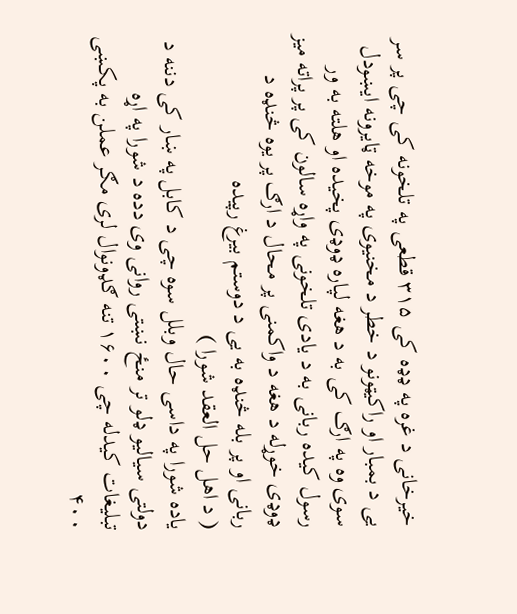خیرخانی د غره په ډډه کی ۳۱۵ قطعی په تلخونه کی چی پر سر یی د بمبار او راکیټونو د خطر د مخنیوی په موخه ټایرونه ایښودل سوی وه په ارګ کی به د هغه لپاره ډوډی پخیده او هلته به ور رسول کیده ربانی به د یادی تلخونی په واړه سالون کی پر پراته میز ډوډی خوړله د هغه د واکمنی پر محال د ارګ پر یوه څنډه د ربانی او پر بله څنډه به یی د دوستم بیرغ رپیده
( د اهل حل العقد شورا )
یاده شورا په داسی حال وبلل سوه چی د کابل په ښار کی دننه د دولتی سیالیو ډلو تر منځ نښتی روانی وی دده د شورا په اړه تبلیغات کیدله چی ۱۶۰۰ تنه ګډونوال لری مګر عملن به پکښی ۴۰۰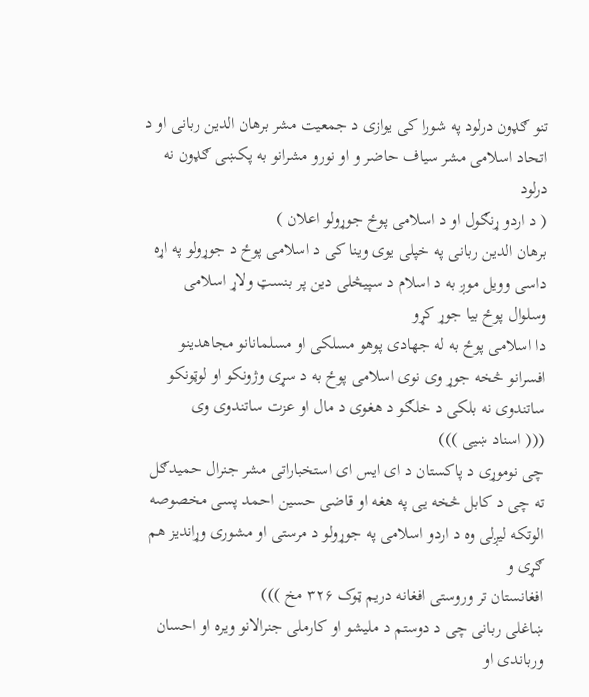تنو ګډون درلود په شورا کی یوازی د جمعیت مشر برهان الدین ربانی او د اتحاد اسلامی مشر سیاف حاضر و او نورو مشرانو به پکښی ګډون نه درلود
( د اردو ړنګول او د اسلامی پوځ جوړولو اعلان )
برهان الدین ربانی په خپلی یوی وینا کی د اسلامی پوځ د جوړولو په اړه داسی وویل موږ به د اسلام د سپیڅلی دین پر بنسټ ولاړ اسلامی وسلوال پوځ بیا جوړ کړو
دا اسلامی پوځ به له جهادی پوهو مسلکی او مسلمانانو مجاهدینو افسرانو څخه جوړ وی نوی اسلامی پوځ به د سړی وژونکو او لوټونکو ساتندوی نه بلکی د خلګو د هغوی د مال او عزت ساتندوی وی
((( اسناد ښیی )))
چی نوموړی د پاکستان د ای ایس ای استخباراتی مشر جنرال حمیدګل ته چی د کابل څخه یی په هغه او قاضی حسین احمد پسی مخصوصه الوتکه لیږلی وه د اردو اسلامی په جوړولو د مرستی او مشوری وړاندیز هم ګړی و
افغانستان تر وروستی افغانه دریم ټوک ۳۲۶ مخ )))
ښاغلی ربانی چی د دوستم د ملیشو او کارملی جنرالانو ویره او احسان ورباندی او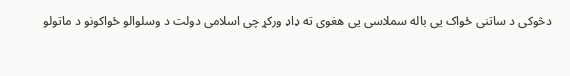دڅوکی د ساتنی ځواک یی باله سملاسی یی هغوی ته ډاډ ورکړ چی اسلامی دولت د وسلوالو ځواکونو د ماتولو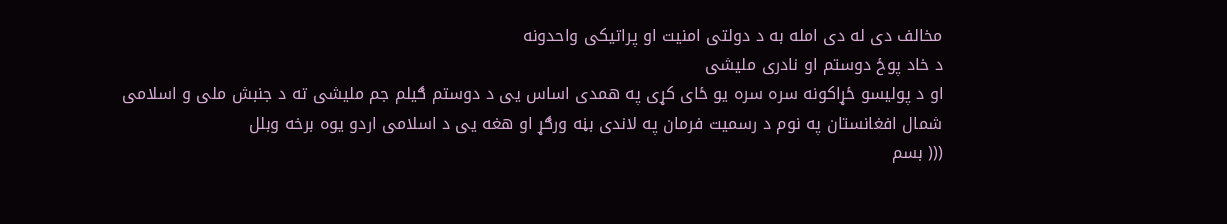مخالف دی له دی امله به د دولتی امنیت او پراتیکی واحدونه
د خاد پوځ دوستم او نادری ملیشی
او د پولیسو ځړاکونه سره سره یو ځای کړی په همدی اساس یی د دوستم ګیلم جم ملیشی ته د جنبش ملی و اسلامی شمال افغانستان په نوم د رسمیت فرمان په لاندی بڼه ورګړ او هغه یی د اسلامی اردو یوه برخه وبلل
((( بسم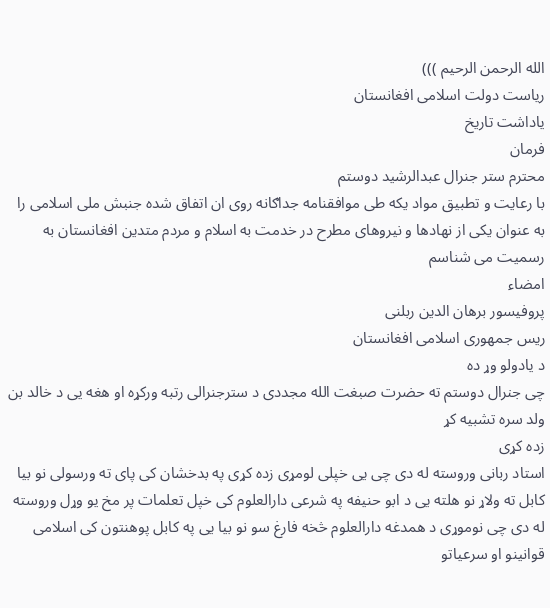الله الرحمن الرحیم )))
ریاست دولت اسلامی افغانستان
یاداشت تاریخ
فرمان
محترم ستر جنرال عبدالرشید دوستم
با رعایت و تطبیق مواد یکه طی موافقنامه جداګانه روی ان اتفاق شده جنبش ملی اسلامی را به عنوان یکی از نهادها و نیروهای مطرح در خدمت به اسلام و مردم متدین افغانستان به رسمیت می شناسم
امضاء
پروفیسور برهان الدین ربلنی
ریس جمهوری اسلامی افغانستان
د یادولو وړ ده
چی جنرال دوستم ته حضرت صبغت الله مجددی د سترجنرالی رتبه ورکړه او هغه یی د خالد بن ولد سره تشبیه کړ
زده کړی
استاد ربانی وروسته له دی چی یی خپلی لومړی زده کړی په بدخشان کی پای ته ورسولی نو بیا کابل ته ولاړ نو هلته یی د ابو حنیفه په شرعی دارالعلوم کی خپل تعلمات پر مخ یو وړل وروسته له دی چی نوموړی د همدغه دارالعلوم څخه فارغ سو نو بیا یی په کابل پوهنتون کی اسلامی قوانینو او سرعیاتو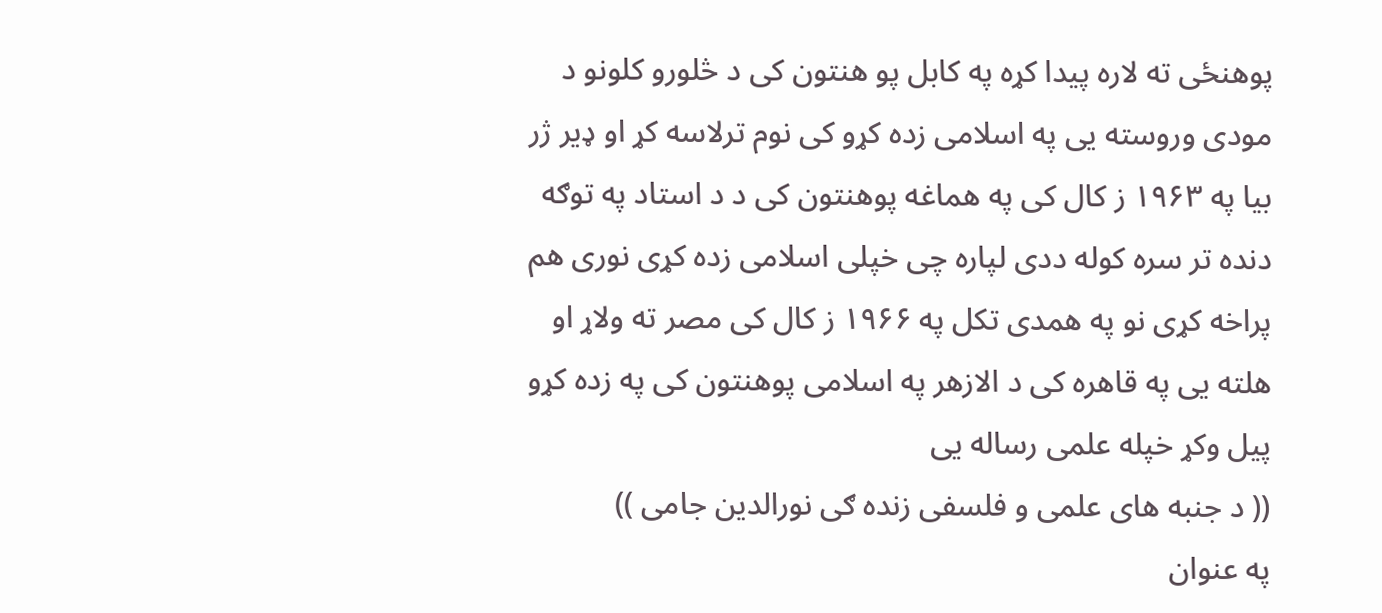پوهنځی ته لاره پیدا کړه په کابل پو هنتون کی د څلورو کلونو د مودی وروسته یی په اسلامی زده کړو کی نوم ترلاسه کړ او ډیر ژر بیا په ۱۹۶۳ ز کال کی په هماغه پوهنتون کی د د استاد په توګه دنده تر سره کوله ددی لپاره چی خپلی اسلامی زده کړی نوری هم پراخه کړی نو په همدی تکل په ۱۹۶۶ ز کال کی مصر ته ولاړ او هلته یی په قاهره کی د الازهر په اسلامی پوهنتون کی په زده کړو پیل وکړ خپله علمی رساله یی
(( د جنبه های علمی و فلسفی زنده ګی نورالدین جامی ))
په عنوان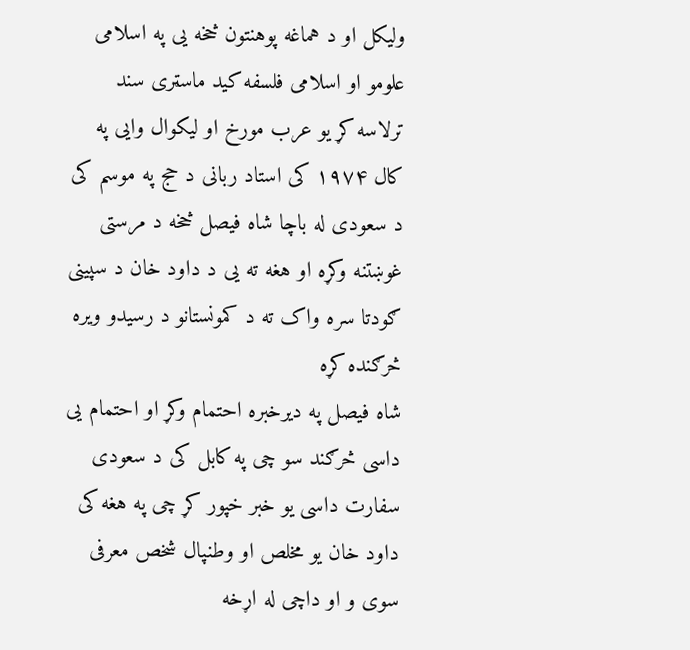ولیکل او د هماغه پوهنتون څخه یی په اسلامی علومو او اسلامی فلسفه کید ماسټری سند ترلاسه کړ یو عرب مورخ او لیکوال وایی په کال ۱۹۷۴ کی استاد ربانی د حج په موسم کی د سعودی له باچا شاه فیصل څخه د مرستی غوښتنه وکړه او هغه ته یی د داود خان د سپینی ګودتا سره واک ته د کمونستانو د رسیدو ویره څرګنده کړه
شاه فیصل په دیرخبره احتمام وکړ او احتمام یی داسی څرګند سو چی په کابل کی د سعودی سفارت داسی یو خبر خپور کړ چی په هغه کی داود خان یو مخلص او وطنپال شخص معرفی سوی و او داچی له اړخه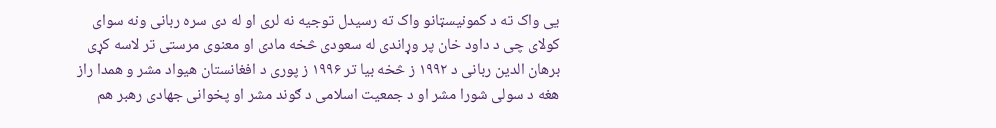یی واک ته د کمونیسټانو واک ته رسیدل توجیه نه لری او له دی سره ربانی ونه سوای کولای چی د داود خان پر وړاندی له سعودی څخه مادی او معنوی مرستی تر لاسه کړی برهان الدین ربانی د ۱۹۹۲ ز څخه بیا تر ۱۹۹۶ ز پوری د افغانستان هیواد مشر و همدا راز هغه د سولی شورا مشر او د جمعیت اسلامی د ګوند مشر او پخوانی جهادی رهبر هم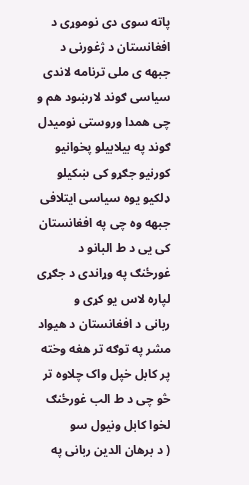پاته سوی دی نوموړی د افغانستان د ژغورنی د جبهه ی ملی ترنامه لاندی سیاسی ګوند لارښود هم و چی همدا وروستی نومیدل ګوند په بیلابیلو پخوانیو کورنیو جګړو کی ښکیلو ډلکیو یوه سیاسی ایتلافی جبهه وه چی په افغانستان کی یی د ط البانو د غورځنګ په وړاندی د جګړی لپاره لاس یو کړی و
ربانی د افغانستان د هیواد مشر په توګه تر هغه وخته پر کابل خپل واک چلاوه تر څو چی د ط الب غورځنګ لخوا کابل ونیول سو
( د برهان الدین ربانی په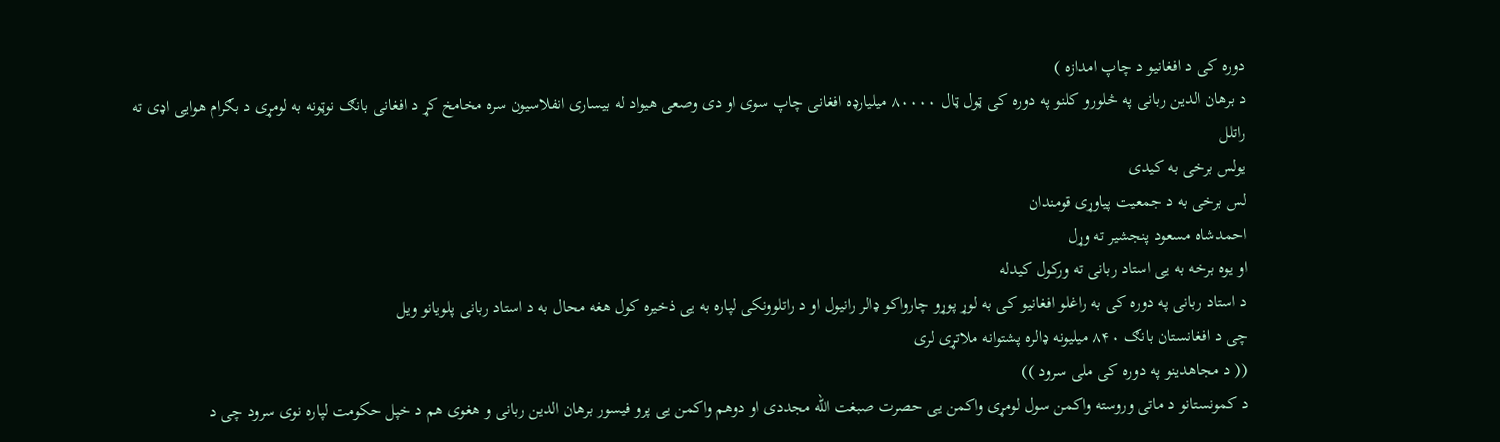دوره کی د افغانیو د چاپ امدازه )
د برهان الدین ربانی په څلورو کلنو په دوره کی ټول ټال ۸۰۰۰۰ میلیارډه افغانی چاپ سوی او دی وصعی هیواد له بیساری انفلاسیون سره مخامخ کړ د افغانی بانګ نوټونه به لومړی د بګرام هوایی اډی ته راتلل
یولس برخی به کیدی
لس برخی به د جمعیت پیاوړی قومندان
احمدشاه مسعود پنجشیر ته وړل
او یوه برخه به یی استاد ربانی ته ورکول کیدله
د استاد ربانی په دوره کی به راغلو افغانیو کی به لوړ پوړو چارواکو ډالر رانیول او د راتلوونکی لپاره به یی ذخیره کول هغه محال به د استاد ربانی پلویانو ویل
چی د افغانستان بانګ ۸۴۰ میلیونه ډالره پشتوانه ملاتړی لری
(( د مجاهدینو په دوره کی ملی سرود ))
د کمونستانو د ماتی وروسته واکمن سول لومړی واکمن یی حصرت صبغت الله مجددی او دوهم واکمن یی پرو فیسور برهان الدین ربانی و هغوی هم د خپل حکومت لپاره نوی سرود چی د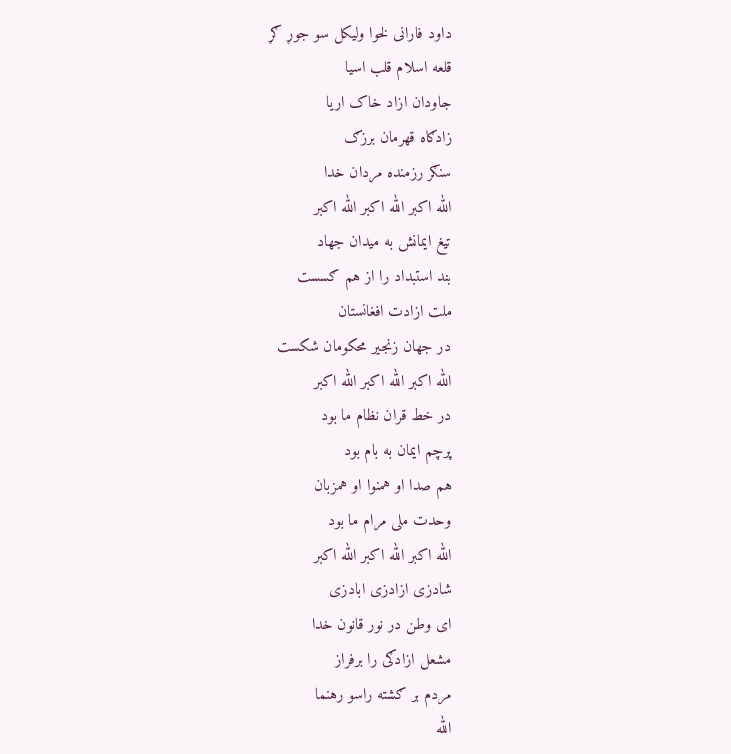داود فارانی لخوا ولیکل سو جوړ ګړ
قلعه اسلام قلب اسیا
جاودان ازاد خاک اریا
زادګاه قهرمان برزګ
سنګر رزمنده مردان خدا
الله اکبر الله اکبر الله اکبر
تیغ ایمانش به میدان جهاد
بند استبداد را از هم ګسست
ملت ازادت افغانستان
در جهان زنجیر محکومان شکست
الله اکبر الله اکبر الله اکبر
در خط قران نظام ما بود
پرچم ایمان به بام بود
هم صدا او همنوا او همزبان
وحدت ملی مرام ما بود
الله اکبر الله اکبر الله اکبر
شادزی ازادزی ابادزی
ای وطن در نور قانون خدا
مشعل ازادګی را برفراز
مردم بر ګشته راسو رهنما
الله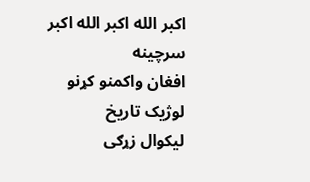اکبر الله اکبر الله اکبر
سرچینه
افغان واکمنو کړنو لوژیک تاریخ
لیکوال زړګی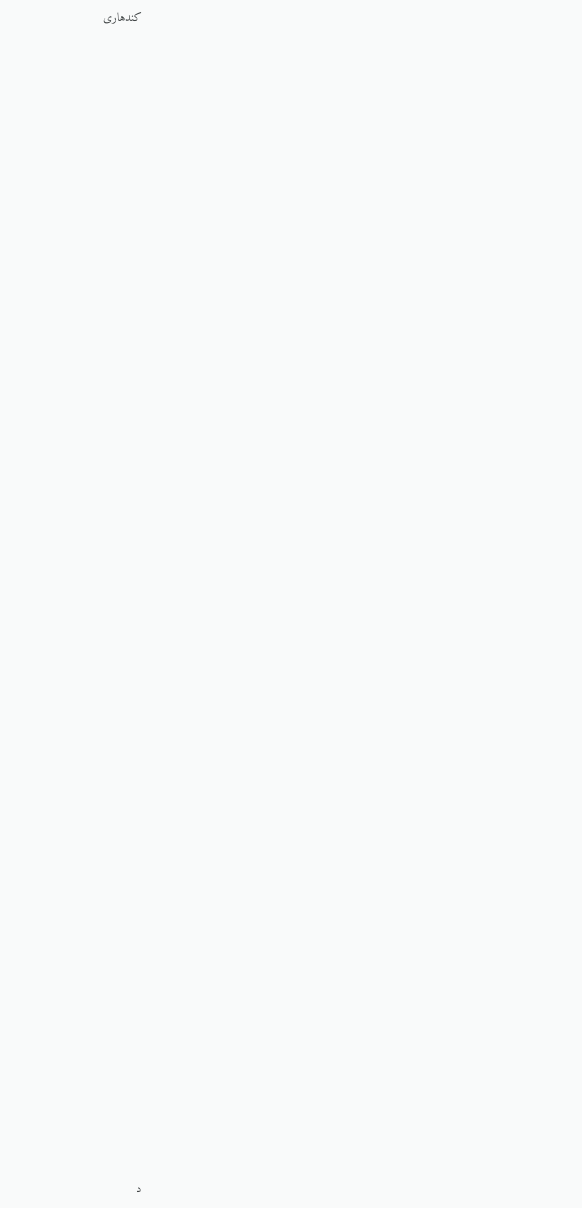کندهاری






























































د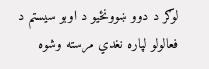لوګر د دوو ښوونځیو د اوبو سیستم د فعالولو لپاره نغدي مرسته وشوه